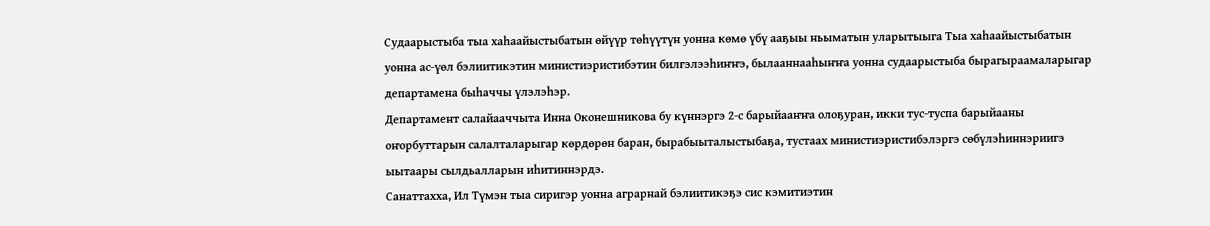Судаарыстыба тыа хаһаайыстыбатын өйүүр төһүүтүн уонна көмө үбү ааҕыы ньыматын уларытыыга Тыа хаһаайыстыбатын уонна ас-үөл бэлиитикэтин министиэристибэтин билгэлээһиҥҥэ, былааннааһыҥҥа уонна судаарыстыба бырагыраамаларыгар департамена быһаччы үлэлэһэр.
Департамент салайааччыта Инна Оконешникова бу күннэргэ 2-с барыйааҥҥа олоҕуран, икки тус-туспа барыйааны оҥорбуттарын салалталарыгар көрдөрөн баран, бырабыыталыстыбаҕа, тустаах министиэристибэлэргэ сөбүлэһиннэриигэ ыытаары сылдьалларын иһитиннэрдэ.
Санаттахха, Ил Түмэн тыа сиригэр уонна аграрнай бэлиитикэҕэ сис кэмитиэтин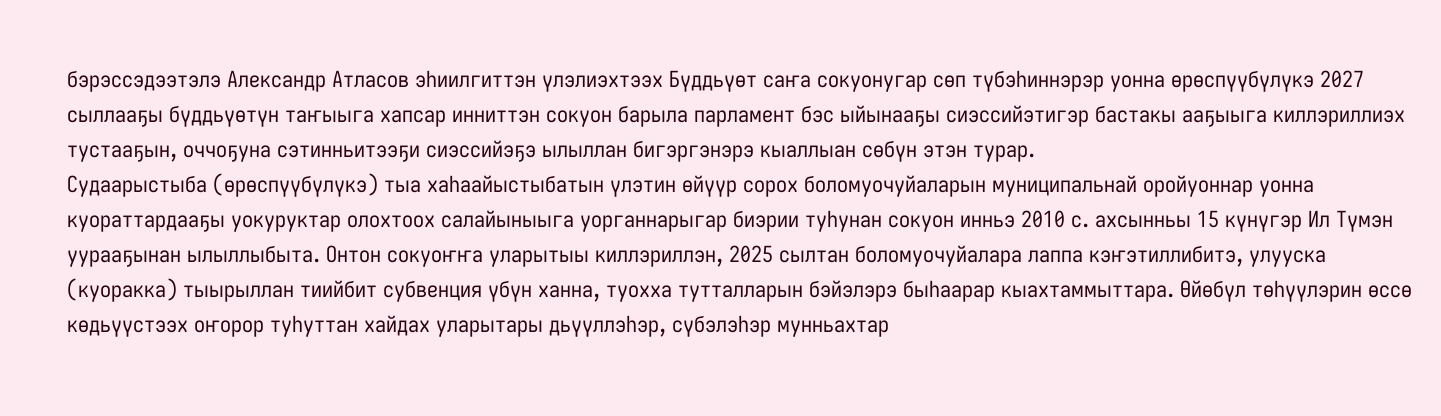бэрэссэдээтэлэ Александр Атласов эһиилгиттэн үлэлиэхтээх Бүддьүөт саҥа сокуонугар сөп түбэһиннэрэр уонна өрөспүүбүлүкэ 2027 сыллааҕы бүддьүөтүн таҥыыга хапсар инниттэн сокуон барыла парламент бэс ыйынааҕы сиэссийэтигэр бастакы ааҕыыга киллэриллиэх тустааҕын, оччоҕуна сэтинньитээҕи сиэссийэҕэ ылыллан бигэргэнэрэ кыаллыан сөбүн этэн турар.
Судаарыстыба (өрөспүүбүлүкэ) тыа хаһаайыстыбатын үлэтин өйүүр сорох боломуочуйаларын муниципальнай оройуоннар уонна куораттардааҕы уокуруктар олохтоох салайыныыга уорганнарыгар биэрии туһунан сокуон инньэ 2010 с. ахсынньы 15 күнүгэр Ил Түмэн уурааҕынан ылыллыбыта. Онтон сокуоҥҥа уларытыы киллэриллэн, 2025 сылтан боломуочуйалара лаппа кэҥэтиллибитэ, улууска (куоракка) тыырыллан тиийбит субвенция үбүн ханна, туохха тутталларын бэйэлэрэ быһаарар кыахтаммыттара. Өйөбүл төһүүлэрин өссө көдьүүстээх оҥорор туһуттан хайдах уларытары дьүүллэһэр, сүбэлэһэр мунньахтар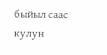быйыл саас кулун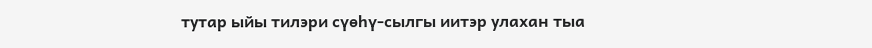тутар ыйы тилэри сүөһү-сылгы иитэр улахан тыа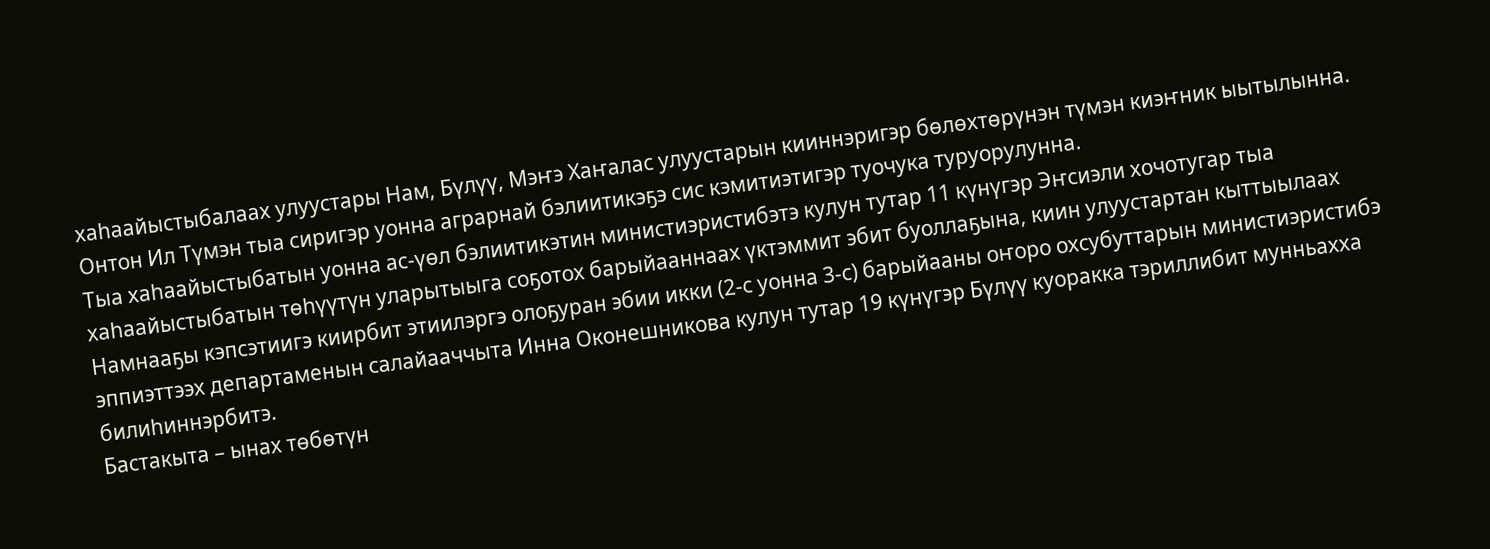хаһаайыстыбалаах улуустары Нам, Бүлүү, Мэҥэ Хаҥалас улуустарын кииннэригэр бөлөхтөрүнэн түмэн киэҥник ыытылынна. Онтон Ил Түмэн тыа сиригэр уонна аграрнай бэлиитикэҕэ сис кэмитиэтигэр туочука туруорулунна.
Тыа хаһаайыстыбатын уонна ас-үөл бэлиитикэтин министиэристибэтэ кулун тутар 11 күнүгэр Эҥсиэли хочотугар тыа хаһаайыстыбатын төһүүтүн уларытыыга соҕотох барыйааннаах үктэммит эбит буоллаҕына, киин улуустартан кыттыылаах Намнааҕы кэпсэтиигэ киирбит этиилэргэ олоҕуран эбии икки (2-с уонна 3-с) барыйааны оҥоро охсубуттарын министиэристибэ эппиэттээх департаменын салайааччыта Инна Оконешникова кулун тутар 19 күнүгэр Бүлүү куоракка тэриллибит мунньахха билиһиннэрбитэ.
Бастакыта – ынах төбөтүн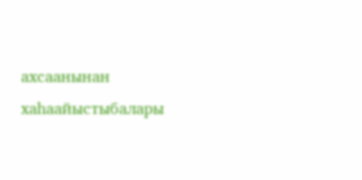ахсаанынан хаһаайыстыбалары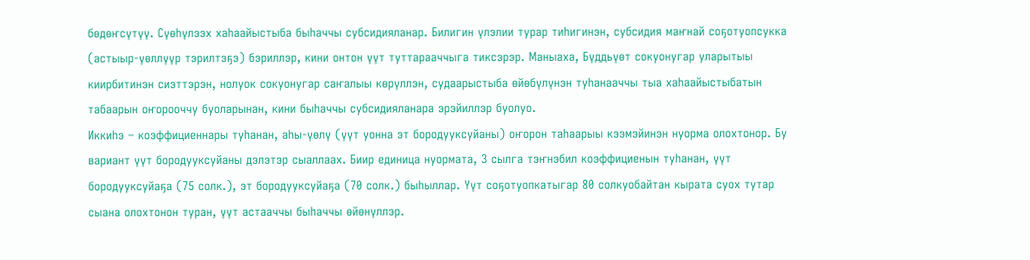бөдөҥсүтүү. Сүөһүлээх хаһаайыстыба быһаччы субсидияланар. Билигин үлэлии турар тиһигинэн, субсидия маҥнай соҕотуопсукка (астыыр-үөллүүр тэрилтэҕэ) бэриллэр, кини онтон үүт туттарааччыга тиксэрэр. Маныаха, Бүддьүөт сокуонугар уларытыы киирбитинэн сиэттэрэн, нолуок сокуонугар саҥалыы көрүллэн, судаарыстыба өйөбүлүнэн туһанааччы тыа хаһаайыстыбатын табаарын оҥорооччу буоларынан, кини быһаччы субсидияланара эрэйиллэр буолуо.
Иккиһэ – коэффициеннары туһанан, аһы-үөлү (үүт уонна эт бородууксуйаны) оҥорон таһаарыы кээмэйинэн нуорма олохтонор. Бу вариант үүт бородууксуйаны дэлэтэр сыаллаах. Биир единица нуормата, 3 сылга тэҥнэбил коэффициенын туһанан, үүт бородууксуйаҕа (75 солк.), эт бородууксуйаҕа (70 солк.) быһыллар. Үүт соҕотуопкатыгар 80 солкуобайтан кырата суох тутар сыана олохтонон туран, үүт астааччы быһаччы өйөнүллэр.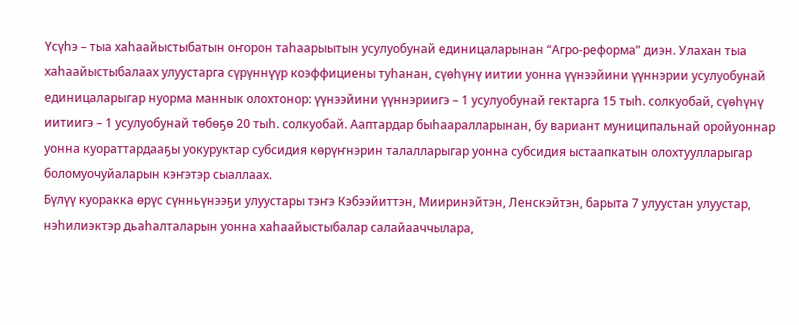Үсүһэ – тыа хаһаайыстыбатын оҥорон таһаарыытын усулуобунай единицаларынан “Агро-реформа” диэн. Улахан тыа хаһаайыстыбалаах улуустарга сүрүннүүр коэффициены туһанан, сүөһүнү иитии уонна үүнээйини үүннэрии усулуобунай единицаларыгар нуорма маннык олохтонор: үүнээйини үүннэриигэ – 1 усулуобунай гектарга 15 тыһ. солкуобай, сүөһүнү иитиигэ – 1 усулуобунай төбөҕө 20 тыһ. солкуобай. Ааптардар быһааралларынан, бу вариант муниципальнай оройуоннар уонна куораттардааҕы уокуруктар субсидия көрүҥнэрин талалларыгар уонна субсидия ыстаапкатын олохтуулларыгар боломуочуйаларын кэҥэтэр сыаллаах.
Бүлүү куоракка өрүс сүнньүнээҕи улуустары тэҥэ Кэбээйиттэн, Мииринэйтэн, Ленскэйтэн, барыта 7 улуустан улуустар, нэһилиэктэр дьаһалталарын уонна хаһаайыстыбалар салайааччылара,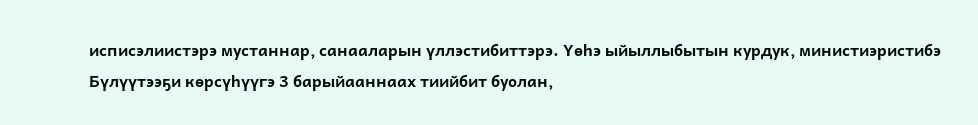исписэлиистэрэ мустаннар, санааларын үллэстибиттэрэ. Үөһэ ыйыллыбытын курдук, министиэристибэ Бүлүүтээҕи көрсүһүүгэ 3 барыйааннаах тиийбит буолан,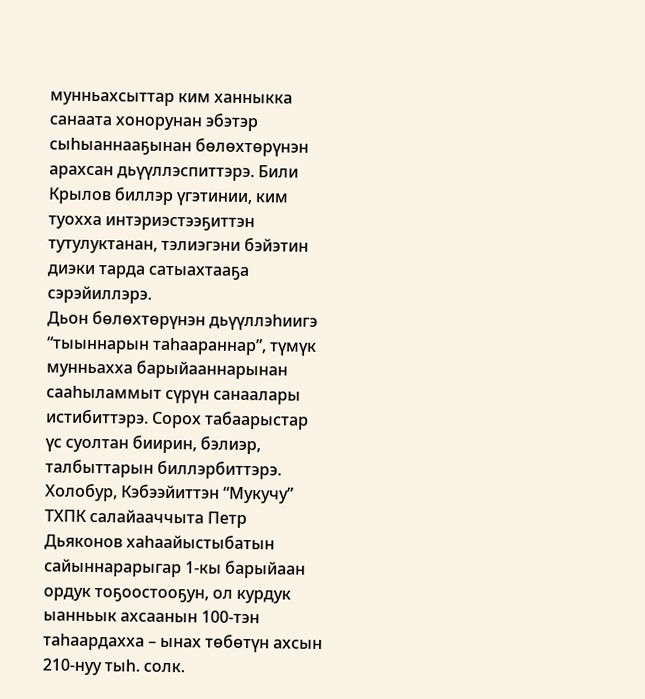мунньахсыттар ким ханныкка санаата хонорунан эбэтэр сыһыаннааҕынан бөлөхтөрүнэн арахсан дьүүллэспиттэрэ. Били Крылов биллэр үгэтинии, ким туохха интэриэстээҕиттэн тутулуктанан, тэлиэгэни бэйэтин диэки тарда сатыахтааҕа сэрэйиллэрэ.
Дьон бөлөхтөрүнэн дьүүллэһиигэ “тыыннарын таһаараннар”, түмүк мунньахха барыйааннарынан сааһыламмыт сүрүн санаалары истибиттэрэ. Сорох табаарыстар үс суолтан биирин, бэлиэр, талбыттарын биллэрбиттэрэ. Холобур, Кэбээйиттэн “Мукучу” ТХПК салайааччыта Петр Дьяконов хаһаайыстыбатын сайыннарарыгар 1-кы барыйаан ордук тоҕоостооҕун, ол курдук ыанньык ахсаанын 100-тэн таһаардахха – ынах төбөтүн ахсын 210-нуу тыһ. солк.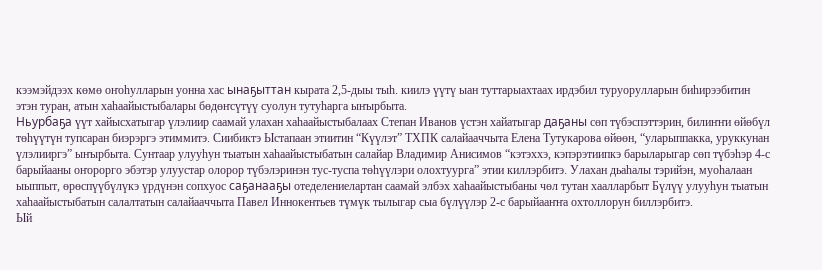кээмэйдээх көмө оҥоһулларын уонна хас ынаҕыттан кырата 2,5-дыы тыһ. киилэ үүтү ыан туттарыахтаах ирдэбил туруорулларын биһирээбитин этэн туран, атын хаһаайыстыбалары бөдөҥсүтүү суолун тутуһарга ыҥырбыта.
Ньурбаҕа үүт хайысхатыгар үлэлиир саамай улахан хаһаайыстыбалаах Степан Иванов үстэн хайатыгар даҕаны сөп түбэспэттэрин, билиҥҥи өйөбүл төһүүтүн тупсаран биэрэргэ этиммитэ. Сиибиктэ Ыстапаан этиитин “Күүлэт” ТХПК салайааччыта Елена Тутукарова өйөөн, “уларыппакка, уруккунан үлэлииргэ” ыҥырбыта. Сунтаар улууһун тыатын хаһаайыстыбатын салайар Владимир Анисимов “кэтэххэ, кэпэрэтиипкэ барыларыгар сөп түбэһэр 4-с барыйааны оҥорорго эбэтэр улуустар олорор түбэлэринэн тус-туспа төһүүлэри олохтуурга” этии киллэрбитэ. Улахан дьаһалы тэрийэн, муоһалаан ыыппыт, өрөспүүбүлүкэ үрдүнэн сопхуос саҕанааҕы отеделениелартан саамай элбэх хаһаайыстыбаны чөл тутан хаалларбыт Бүлүү улууһун тыатын хаһаайыстыбатын салалтатын салайааччыта Павел Иннокентьев түмүк тылыгар сыа бүлүүлэр 2-с барыйааҥҥа охтоллорун биллэрбитэ.
Ый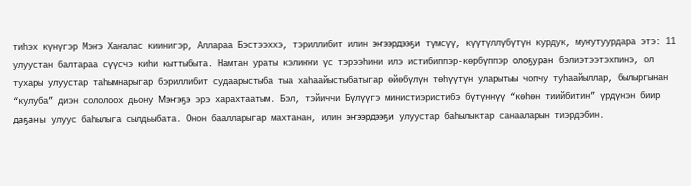тиһэх күнүгэр Мэҥэ Хаҥалас киинигэр, Аллараа Бэстээххэ, тэриллибит илин эҥээрдээҕи түмсүү, күүтүллүбүтүн курдук, муҥутуурдара этэ: 11 улуустан балтараа сүүсчэ киһи кыттыбыта. Намтан ураты кэлиҥҥи үс тэрээһини илэ истибиппэр-көрбүппэр олоҕуран бэлиэтээтэхпинэ, ол тухары улуустар таһымнарыгар бэриллибит судаарыстыба тыа хаһаайыстыбатыгар өйөбүлүн төһүүтүн уларытыы чопчу туһаайыллар, былыргынан “кулуба” диэн сололоох дьону Мэҥэҕэ эрэ харахтаатым. Бэл, тэйиччи Бүлүүгэ министиэристибэ бүтүннүү “көһөн тиийбитин” үрдүнэн биир даҕаны улуус баһылыга сылдьыбата. Онон баалларыгар махтанан, илин эҥээрдээҕи улуустар баһылыктар санааларын тиэрдэбин.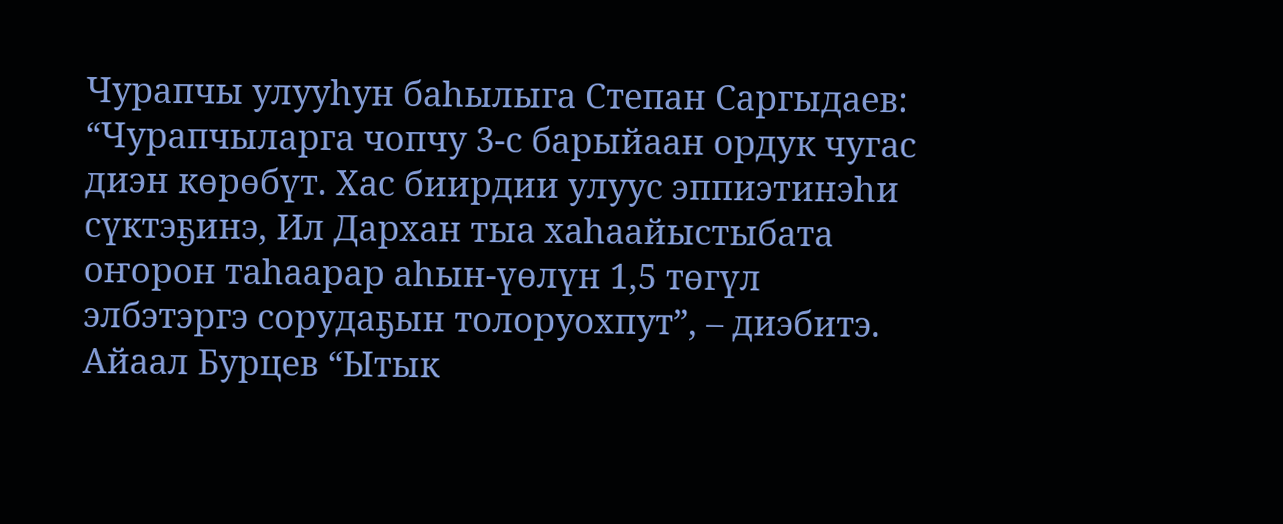Чурапчы улууһун баһылыга Степан Саргыдаев: “Чурапчыларга чопчу 3-с барыйаан ордук чугас диэн көрөбүт. Хас биирдии улуус эппиэтинэһи сүктэҕинэ, Ил Дархан тыа хаһаайыстыбата оҥорон таһаарар аһын-үөлүн 1,5 төгүл элбэтэргэ сорудаҕын толоруохпут”, – диэбитэ. Айаал Бурцев “Ытык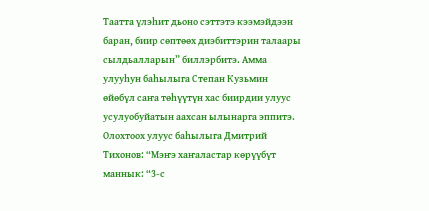Таатта үлэһит дьоно сэттэтэ кээмэйдээн баран, биир сөптөөх диэбиттэрин талаары сылдьалларын” биллэрбитэ. Амма улууһун баһылыга Степан Кузьмин өйөбүл саҥа төһүүтүн хас биирдии улуус усулуобуйатын аахсан ылынарга эппитэ.
Олохтоох улуус баһылыга Дмитрий Тихонов: “Мэҥэ хаҥаластар көрүүбүт маннык: “3-с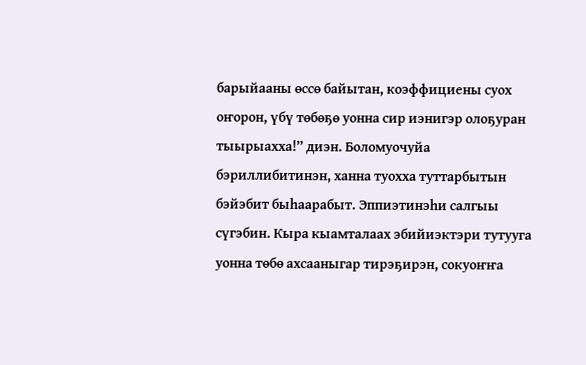барыйааны өссө байытан, коэффициены суох оҥорон, үбү төбөҕө уонна сир иэнигэр олоҕуран тыырыахха!” диэн. Боломуочуйа бэриллибитинэн, ханна туохха туттарбытын бэйэбит быһаарабыт. Эппиэтинэһи салгыы сүгэбин. Кыра кыамталаах эбийиэктэри тутууга уонна төбө ахсааныгар тирэҕирэн, сокуоҥҥа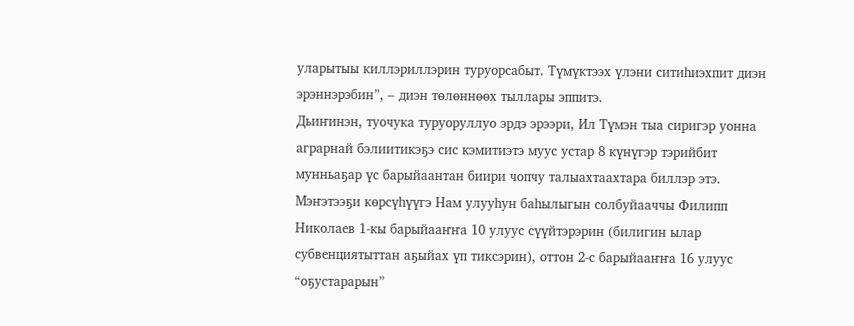уларытыы киллэриллэрин туруорсабыт. Түмүктээх үлэни ситиһиэхпит диэн эрэннэрэбин”, – диэн төлөннөөх тыллары эппитэ.
Дьиҥинэн, туочука туруоруллуо эрдэ эрээри, Ил Түмэн тыа сиригэр уонна аграрнай бэлиитикэҕэ сис кэмитиэтэ муус устар 8 күнүгэр тэрийбит мунньаҕар үс барыйаантан биири чопчу талыахтаахтара биллэр этэ. Мэҥэтээҕи көрсүһүүгэ Нам улууһун баһылыгын солбуйааччы Филипп Николаев 1-кы барыйааҥҥа 10 улуус сүүйтэрэрин (билигин ылар субвенциятыттан аҕыйах үп тиксэрин), оттон 2-с барыйааҥҥа 16 улуус “оҕустарарын”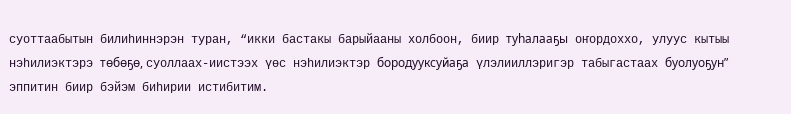суоттаабытын билиһиннэрэн туран, “икки бастакы барыйааны холбоон, биир туһалааҕы оҥордоххо, улуус кытыы нэһилиэктэрэ төбөҕө, суоллаах-иистээх үөс нэһилиэктэр бородууксуйаҕа үлэлииллэригэр табыгастаах буолуоҕун” эппитин биир бэйэм биһирии истибитим.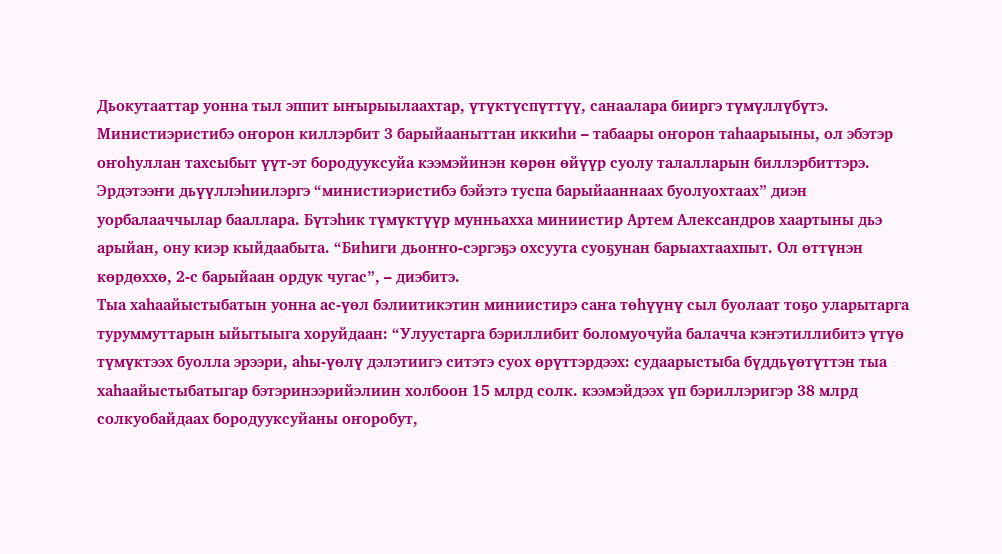Дьокутааттар уонна тыл эппит ыҥырыылаахтар, үтүктүспүттүү, санаалара бииргэ түмүллүбүтэ. Министиэристибэ оҥорон киллэрбит 3 барыйааныттан иккиһи – табаары оҥорон таһаарыыны, ол эбэтэр оҥоһуллан тахсыбыт үүт-эт бородууксуйа кээмэйинэн көрөн өйүүр суолу талалларын биллэрбиттэрэ. Эрдэтээҥи дьүүллэһиилэргэ “министиэристибэ бэйэтэ туспа барыйааннаах буолуохтаах” диэн уорбалааччылар бааллара. Бүтэһик түмүктүүр мунньахха миниистир Артем Александров хаартыны дьэ арыйан, ону киэр кыйдаабыта. “Биһиги дьоҥҥо-сэргэҕэ охсуута суоҕунан барыахтаахпыт. Ол өттүнэн көрдөххө, 2-с барыйаан ордук чугас”, – диэбитэ.
Тыа хаһаайыстыбатын уонна ас-үөл бэлиитикэтин миниистирэ саҥа төһүүнү сыл буолаат тоҕо уларытарга туруммуттарын ыйытыыга хоруйдаан: “Улуустарга бэриллибит боломуочуйа балачча кэҥэтиллибитэ үтүө түмүктээх буолла эрээри, аһы-үөлү дэлэтиигэ ситэтэ суох өрүттэрдээх: судаарыстыба бүддьүөтүттэн тыа хаһаайыстыбатыгар бэтэринээрийэлиин холбоон 15 млрд солк. кээмэйдээх үп бэриллэригэр 38 млрд солкуобайдаах бородууксуйаны оҥоробут,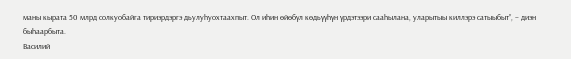маны кырата 50 млрд солкуобайга тириэрдэргэ дьулуһуохтаахпыт. Ол иһин өйөбүл көдьүүһүн үрдэтээри сааһылана, уларытыы киллэрэ сатыыбыт”, – диэн быһаарбыта.
Василий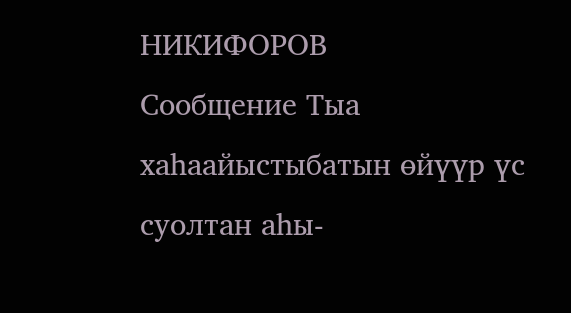НИКИФОРОВ
Сообщение Тыа хаһаайыстыбатын өйүүр үс суолтан аһы-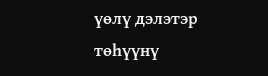үөлү дэлэтэр төһүүнү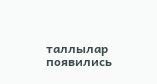таллылар появились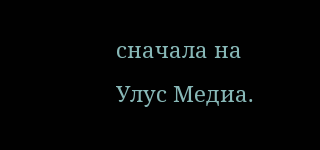сначала на Улус Медиа.